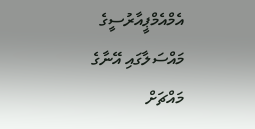އެމްއެމްޕީއާރުސީގެ މައްސަލާގައި އޭނާގެ މައްޗަށް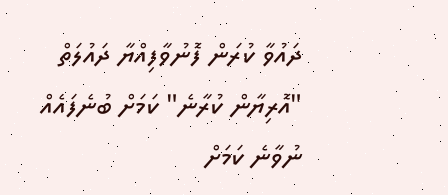ދައުވާ ކުރަން ފޮނުވާފިއްޔާ ދައުލަތް "އޮރިޔާން ކުރާނެ" ކަމަށް ބުނެފައެއް ނުވާނެ ކަމަށް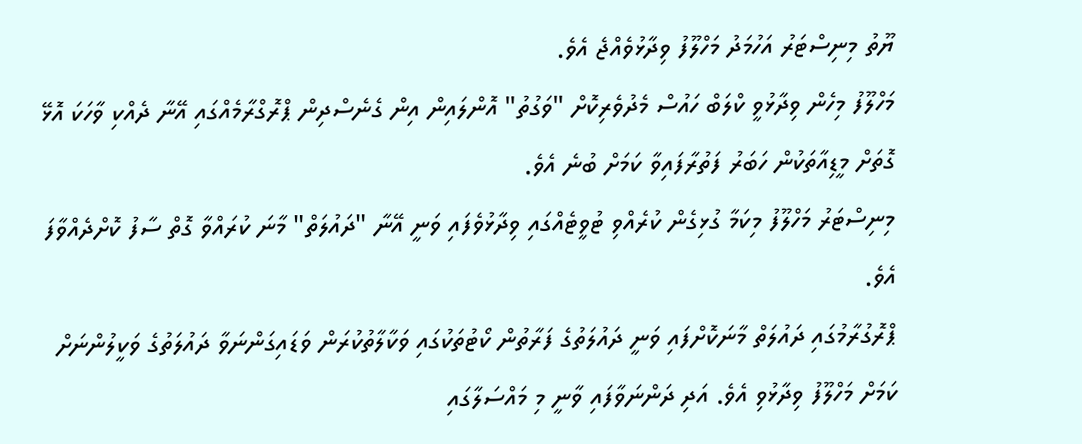ޔޫތު މިނިސްޓަރު އަހުމަދު މަހްލޫފު ވިދާޅުވެއްޖެ އެވެ.
މަހްލޫފު މިހެން ވިދާޅުވީ ކްލަބް ހައުސް މެދުވެރިކޮށް "ވަގުތު" އޮންލައިން އިން ގެނެސްދިން ޕްރޮގްރާމެއްގައި އޭނާ ދެއްކި ވާހަކަ އޮޅޭ ގޮތަށް މީޑިއާތަކުން ހަބަރު ފަތުރާފައިވާ ކަމަށް ބުނެ އެވެ.
މިނިސްޓަރު މަހްލޫފު މިކަމާ ގުޅިގެން ކުރެއްވި ޓުވީޓެއްގައި ވިދާޅުވެފައި ވަނީ އޭނާ "ދައުލަތް" މާނަ ކުރައްވާ ގޮތް ސާފު ކޮށްދެއްވާފަ އެވެ.
ޕްރޮގުރާމުގައި ދައުލަތް މާނަކޮށްފައި ވަނީ ދައުލަތުގެ ފަރާތުން ކޯޓުތަކުގައި ވަކާލާތުކުރަން ވަޑައިގަންނަވާ ދައުލަތުގެ ވަކީލުންނަށް ކަމަށް މަހްލޫފު ވިދާޅުވި އެވެ. އަދި ދަންނަވާފައި ވާނީ މި މައްސަލާގައި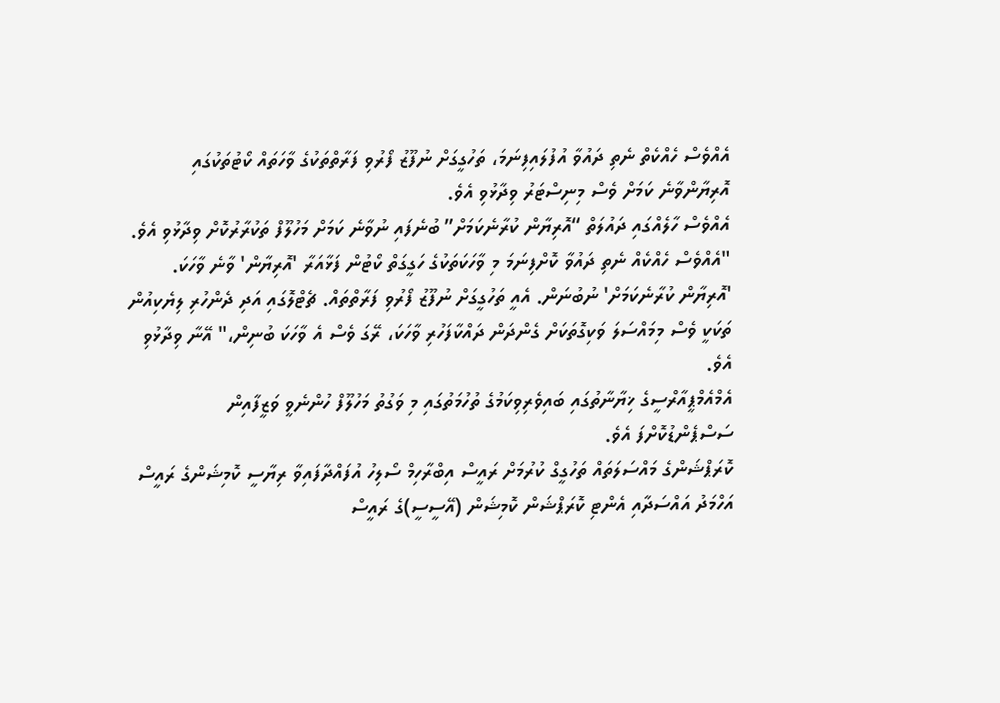އެއްވެސް ހެއްކެތް ނެތި ދައުވާ އުފުލައިފިނަމަ، ތަހުގީގަށް ނުފޫޒު ފޯރުވި ފަރާތްތަކުގެ ވާހަތައް ކޯޓުތަކުގައި އޮރިޔާންވާނެ ކަމަށް ވެސް މިނިސްޓަރު ވިދާޅުވި އެވެ.
އެއްވެސް ހާލެއްގައި ދައުލަތް “އޮރިޔާން ކުރާނެކަމަށް” ބުނެފައި ނުވާނެ ކަމަށް މަހުލޫފް ތަކުރާރުކޮށް ވިދާޅުވި އެވެ.
"އެއްވެސް ހެއްކެއް ނެތި ދައުވާ ކޮށްފިނަމަ މި ވާހަކަތަކުގެ ހަގީގަތް ކޯޓުން ފަޅާއަރާ 'އޮރިޔާން' ވާނެ ވާހަކަ. 'އޮރިޔާން ކުރާނެކަމަށް' ނުބުނަން. އެއީ ތަހުގީގަށް ނުފޫޒު ފޯރުވި ފަރާތްތައް. ޗެޓްލޮގައި އަދި ދެންހުރި ލިޔެކިއުން ތަކަކީ ވެސް މިމައްސަލަ ވަކިގޮތަކަށް ގެންދަން ދައްކާފަހުރި ވާހަކަ، ރޭގަ ވެސް އެ ވާހަކަ ބުނިން،" އޭނާ ވިދާޅުވި އެވެ.
އެމްއެމްޕީއާރްސީގެ ޚިޔާނާތުގައި ބައިވެރިވިކަމުގެ ތުހުމަތުގައި މި ވަގުތު މަހުލޫފް ހުންނެވީ ވަޒީފާއިން ސަސްޕެންޑުކޮށްފަ އެވެ.
ކޮރަޕްޝަންގެ މައްސަލަތައް ތަހުގީގް ކުރުމަށް ރައީސް އިބްރާހިމް ސޯލިހު އުފައްދާފައިވާ ރިޔާސީ ކޮމިޝަންގެ ރައީސް އަހްމަދު އައްސަދާއި އެންޓި ކޮރަޕްޝަން ކޮމިޝަން (އޭސީސީ)ގެ ރައީސް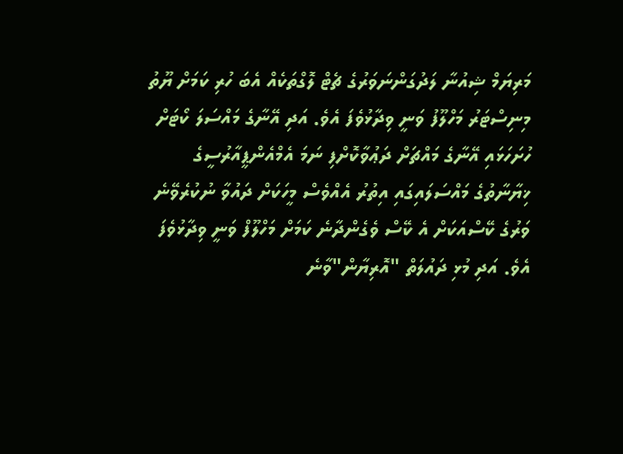މަރިޔަމް ޝިއުނާ ލަދުގަންނަވަރުގެ ޗެޓް ލޮގްތަކެއް އެބަ ހުރި ކަމަށް ޔޫތު މިނިސްޓަރު މަހްލޫފު ވަނީ ވިދާޅުވެފަ އެވެ. އަދި އޭނާގެ މައްސަލަ ކޯޓަށް ހުށަހަޅައި އޭނާގެ މައްޗަށް ދަޢުވާކޮށްފި ނަމަ އެމްއެންޕީއާރުސީގެ ޚިޔާނާތުގެ މައްސަލައިގައި އިތުރު އެއްވެސް މީހަކަށް ދައުވާ ނުކުރެވޭނެ ވަރުގެ ކޭސްއަކަށް އެ ކޭސް ވެގެންދާނެ ކަމަށް މަހްލޫފް ވަނީ ވިދާޅުވެފަ އެވެ. އަދި މުޅި ދައުލަތް "އޮރިޔާން"ވާނެ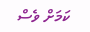ކަމަށް ވެސް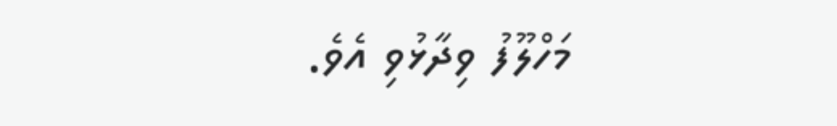މަހްލޫފު ވިދާޅުވި އެވެ.